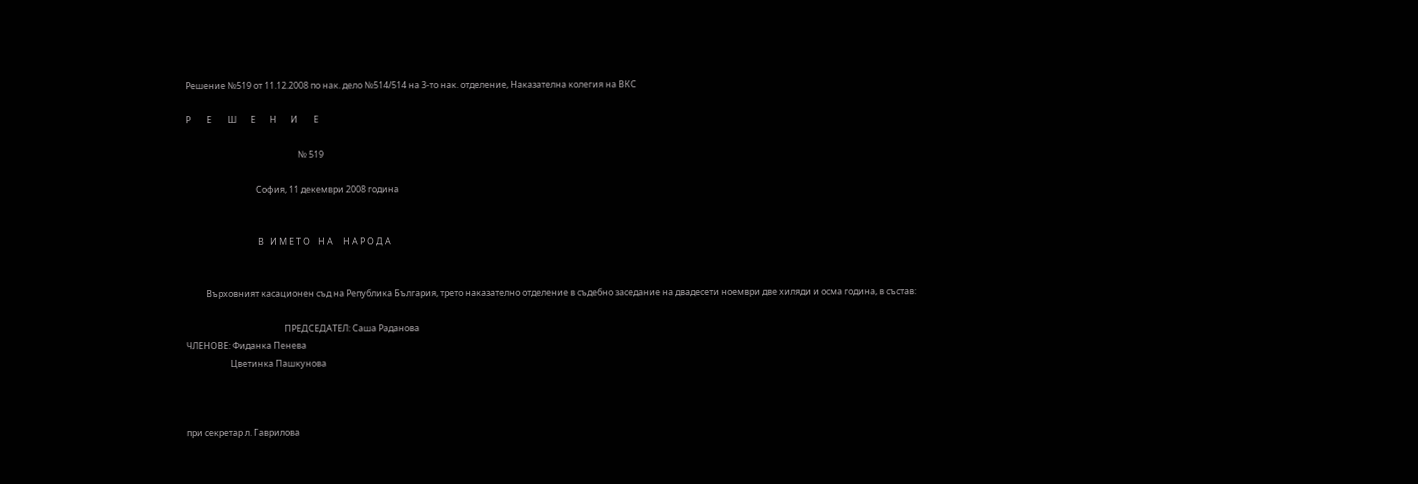Решение №519 от 11.12.2008 по нак. дело №514/514 на 3-то нак. отделение, Наказателна колегия на ВКС

Р        Е        Ш       Е       Н       И        Е

                                                        № 519

                                   София, 11 декември 2008 година


                                    В   И М Е Т О    Н А     Н А Р О Д А


          Върховният касационен съд на Република България, трето наказателно отделение в съдебно заседание на двадесети ноември две хиляди и осма година, в състав:

                                                 ПРЕДСЕДАТЕЛ: Саша Раданова
ЧЛЕНОВЕ: Фиданка Пенева
                      Цветинка Пашкунова



при секретар л. Гаврилова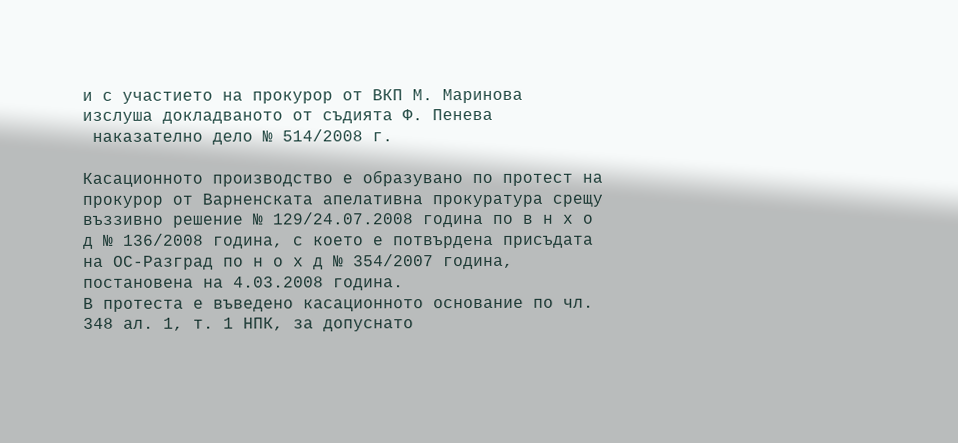и с участието на прокурор от ВКП М. Маринова
изслуша докладваното от съдията Ф. Пенева
 наказателно дело № 514/2008 г.

Касационното производство е образувано по протест на прокурор от Варненската апелативна прокуратура срещу въззивно решение № 129/24.07.2008 година по в н х о д № 136/2008 година, с което е потвърдена присъдата на ОС-Разград по н о х д № 354/2007 година, постановена на 4.03.2008 година.
В протеста е въведено касационното основание по чл. 348 ал. 1, т. 1 НПК, за допуснато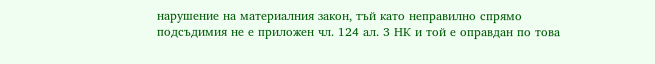нарушение на материалния закон, тъй като неправилно спрямо подсъдимия не е приложен чл. 124 ал. 3 НК и той е оправдан по това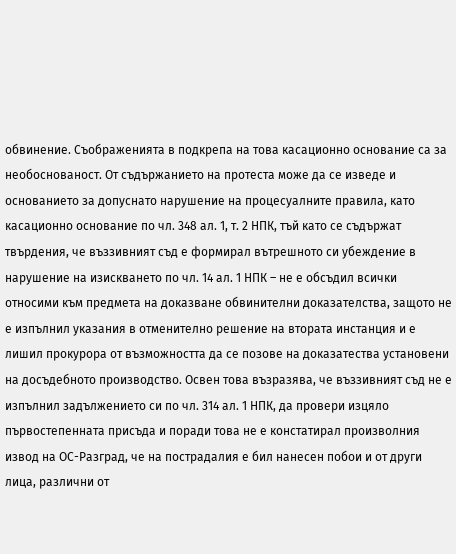обвинение. Съображенията в подкрепа на това касационно основание са за необоснованост. От съдържанието на протеста може да се изведе и основанието за допуснато нарушение на процесуалните правила, като касационно основание по чл. 348 ал. 1, т. 2 НПК, тъй като се съдържат твърдения, че въззивният съд е формирал вътрешното си убеждение в нарушение на изискването по чл. 14 ал. 1 НПК – не е обсъдил всички относими към предмета на доказване обвинителни доказателства, защото не е изпълнил указания в отменително решение на втората инстанция и е лишил прокурора от възможността да се позове на доказатества установени на досъдебното производство. Освен това възразява, че въззивният съд не е изпълнил задължението си по чл. 314 ал. 1 НПК, да провери изцяло първостепенната присъда и поради това не е констатирал произволния извод на ОС-Разград, че на пострадалия е бил нанесен побои и от други лица, различни от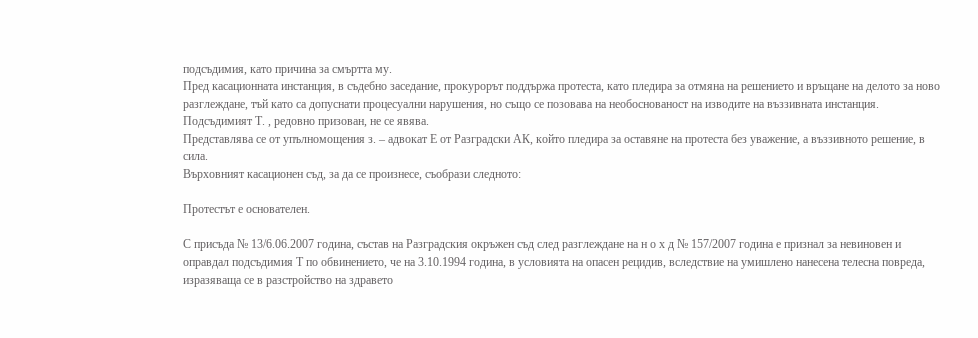подсъдимия, като причина за смъртта му.
Пред касационната инстанция, в съдебно заседание, прокурорът поддържа протеста, като пледира за отмяна на решението и връщане на делото за ново разглеждане, тъй като са допуснати процесуални нарушения, но също се позовава на необоснованост на изводите на въззивната инстанция.
Подсъдимият Т. , редовно призован, не се явява.
Представлява се от упълномощения з. – адвокат Е от Разградски АК, който пледира за оставяне на протеста без уважение, а въззивното решение, в сила.
Върховният касационен съд, за да се произнесе, съобрази следното:

Протестът е основателен.

С присъда № 13/6.06.2007 година, състав на Разградския окръжен съд след разглеждане на н о х д № 157/2007 година е признал за невиновен и оправдал подсъдимия Т по обвинението, че на 3.10.1994 година, в условията на опасен рецидив, вследствие на умишлено нанесена телесна повреда, изразяваща се в разстройство на здравето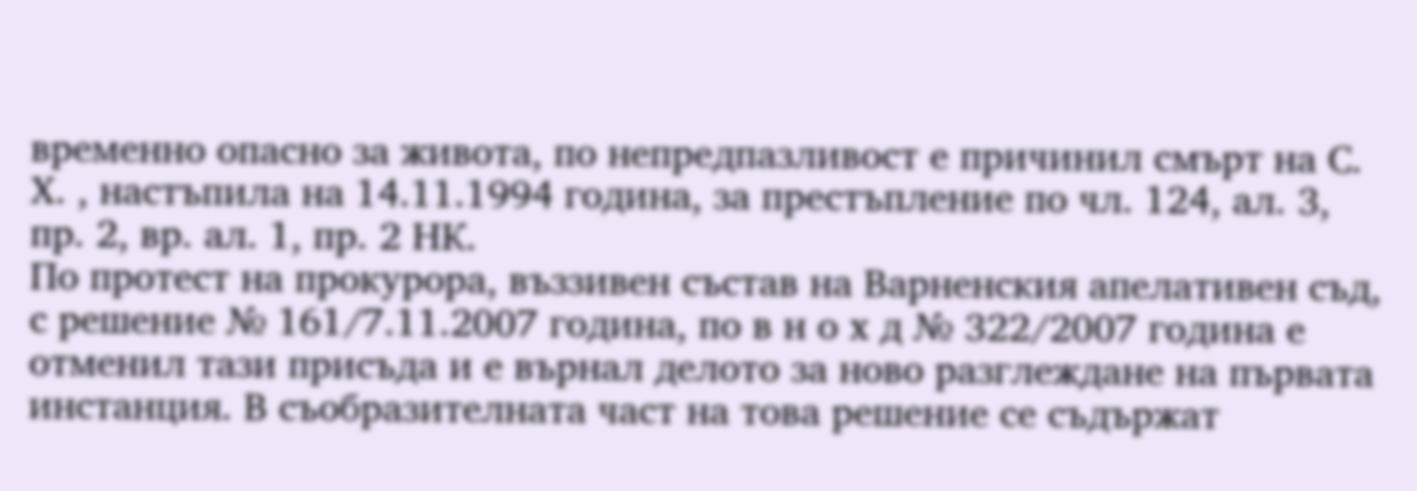временно опасно за живота, по непредпазливост е причинил смърт на С. Х. , настъпила на 14.11.1994 година, за престъпление по чл. 124, ал. 3, пр. 2, вр. ал. 1, пр. 2 НК.
По протест на прокурора, въззивен състав на Варненския апелативен съд, с решение № 161/7.11.2007 година, по в н о х д № 322/2007 година е отменил тази присъда и е върнал делото за ново разглеждане на първата инстанция. В съобразителната част на това решение се съдържат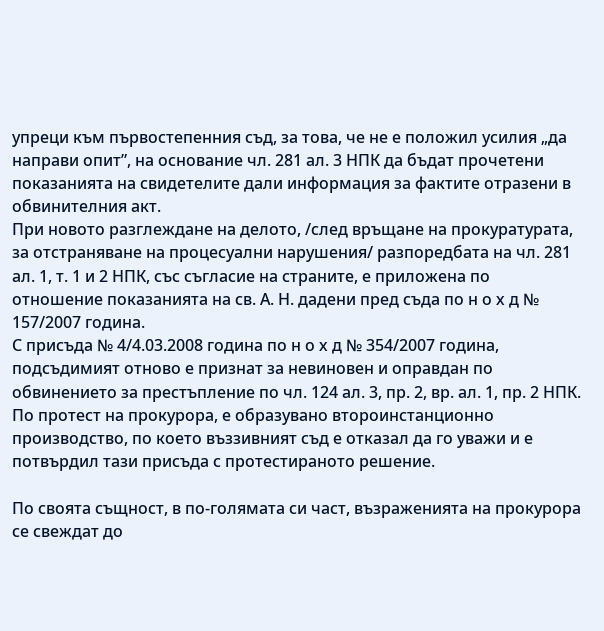упреци към първостепенния съд, за това, че не е положил усилия „да направи опит”, на основание чл. 281 ал. 3 НПК да бъдат прочетени показанията на свидетелите дали информация за фактите отразени в обвинителния акт.
При новото разглеждане на делото, /след връщане на прокуратурата, за отстраняване на процесуални нарушения/ разпоредбата на чл. 281 ал. 1, т. 1 и 2 НПК, със съгласие на страните, е приложена по отношение показанията на св. А. Н. дадени пред съда по н о х д № 157/2007 година.
С присъда № 4/4.03.2008 година по н о х д № 354/2007 година, подсъдимият отново е признат за невиновен и оправдан по обвинението за престъпление по чл. 124 ал. 3, пр. 2, вр. ал. 1, пр. 2 НПК.
По протест на прокурора, е образувано второинстанционно производство, по което въззивният съд е отказал да го уважи и е потвърдил тази присъда с протестираното решение.

По своята същност, в по-голямата си част, възраженията на прокурора се свеждат до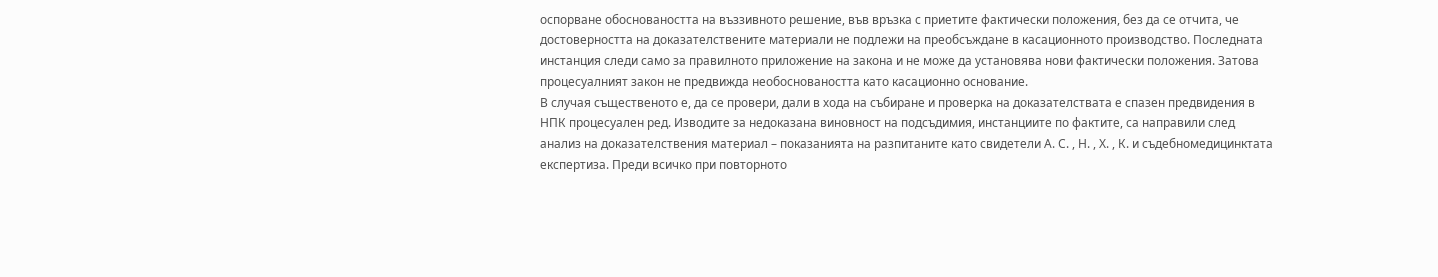оспорване обосноваността на въззивното решение, във връзка с приетите фактически положения, без да се отчита, че достоверността на доказателствените материали не подлежи на преобсъждане в касационното производство. Последната инстанция следи само за правилното приложение на закона и не може да установява нови фактически положения. Затова процесуалният закон не предвижда необосноваността като касационно основание.
В случая същественото е, да се провери, дали в хода на събиране и проверка на доказателствата е спазен предвидения в НПК процесуален ред. Изводите за недоказана виновност на подсъдимия, инстанциите по фактите, са направили след анализ на доказателствения материал – показанията на разпитаните като свидетели А. С. , Н. , Х. , К. и съдебномедицинктата експертиза. Преди всичко при повторното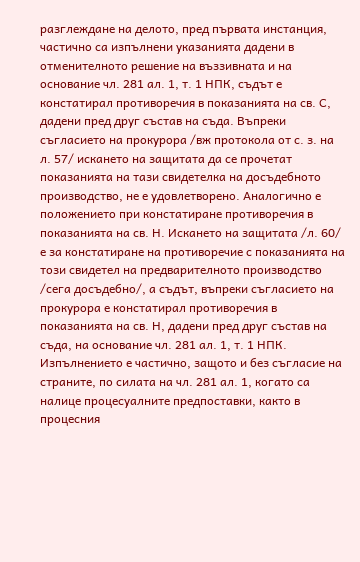разглеждане на делото, пред първата инстанция, частично са изпълнени указанията дадени в отменителното решение на въззивната и на основание чл. 281 ал. 1, т. 1 НПК, съдът е констатирал противоречия в показанията на св. С, дадени пред друг състав на съда. Въпреки съгласието на прокурора /вж протокола от с. з. на л. 57/ искането на защитата да се прочетат показанията на тази свидетелка на досъдебното производство, не е удовлетворено. Аналогично е положението при констатиране противоречия в показанията на св. Н. Искането на защитата /л. 60/ е за констатиране на противоречие с показанията на този свидетел на предварителното производство /сега досъдебно/, а съдът, въпреки съгласието на прокурора е констатирал противоречия в показанията на св. Н, дадени пред друг състав на съда, на основание чл. 281 ал. 1, т. 1 НПК. Изпълнението е частично, защото и без съгласие на страните, по силата на чл. 281 ал. 1, когато са налице процесуалните предпоставки, както в процесния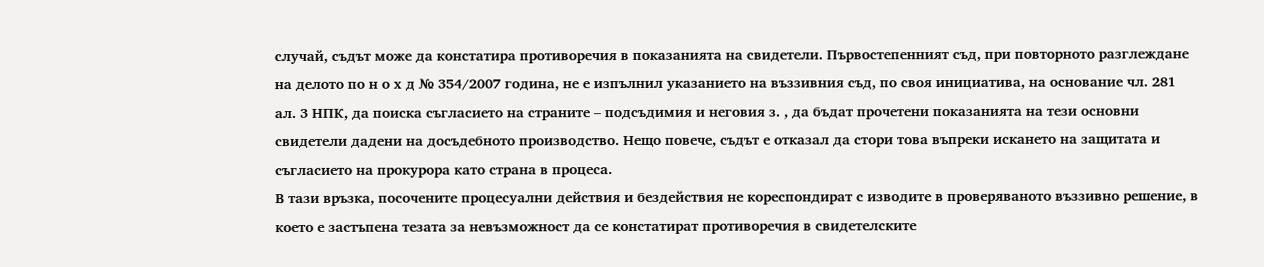случай, съдът може да констатира противоречия в показанията на свидетели. Първостепенният съд, при повторното разглеждане на делото по н о х д № 354/2007 година, не е изпълнил указанието на въззивния съд, по своя инициатива, на основание чл. 281 ал. 3 НПК, да поиска съгласието на страните – подсъдимия и неговия з. , да бъдат прочетени показанията на тези основни свидетели дадени на досъдебното производство. Нещо повече, съдът е отказал да стори това въпреки искането на защитата и съгласието на прокурора като страна в процеса.
В тази връзка, посочените процесуални действия и бездействия не кореспондират с изводите в проверяваното въззивно решение, в което е застъпена тезата за невъзможност да се констатират противоречия в свидетелските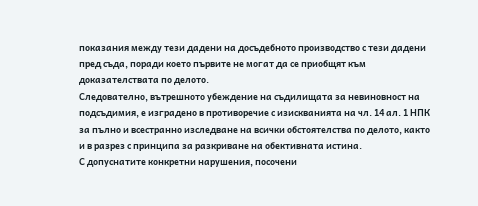показания между тези дадени на досъдебното производство с тези дадени пред съда, поради което първите не могат да се приобщят към доказателствата по делото.
Следователно, вътрешното убеждение на съдилищата за невиновност на подсъдимия, е изградено в противоречие с изискванията на чл. 14 ал. 1 НПК за пълно и всестранно изследване на всички обстоятелства по делото, както и в разрез с принципа за разкриване на обективната истина.
С допуснатите конкретни нарушения, посочени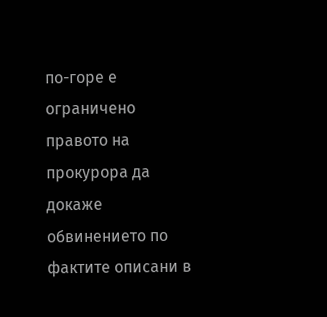по-горе е ограничено правото на прокурора да докаже обвинението по фактите описани в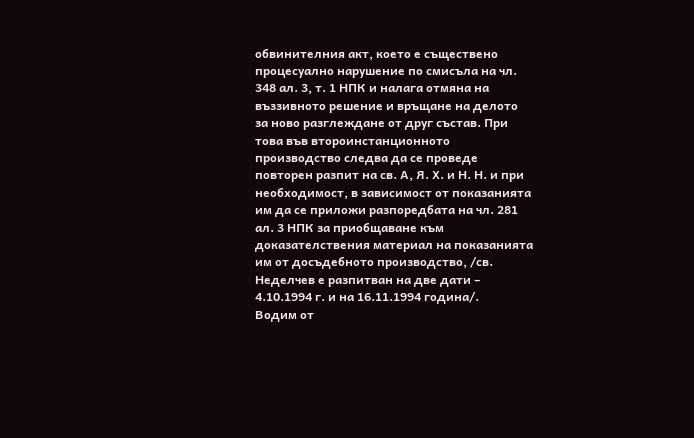обвинителния акт, което е съществено процесуално нарушение по смисъла на чл. 348 ал. 3, т. 1 НПК и налага отмяна на въззивното решение и връщане на делото за ново разглеждане от друг състав. При това във второинстанционното производство следва да се проведе повторен разпит на св. А, Я. Х. и Н. Н. и при необходимост, в зависимост от показанията им да се приложи разпоредбата на чл. 281 ал. 3 НПК за приобщаване към доказателствения материал на показанията им от досъдебното производство, /св. Неделчев е разпитван на две дати – 4.10.1994 г. и на 16.11.1994 година/.
Водим от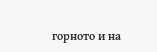горното и на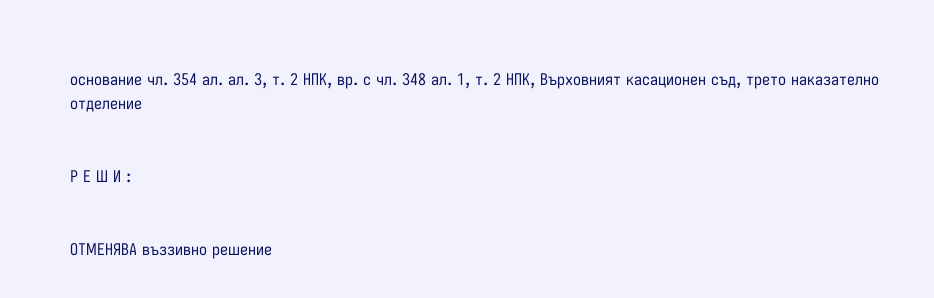основание чл. 354 ал. ал. 3, т. 2 НПК, вр. с чл. 348 ал. 1, т. 2 НПК, Върховният касационен съд, трето наказателно отделение


Р Е Ш И :


ОТМЕНЯВА въззивно решение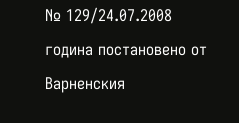№ 129/24.07.2008 година постановено от Варненския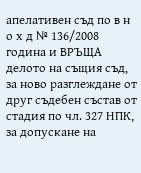апелативен съд по в н о х д № 136/2008 година и ВРЪЩА делото на същия съд, за ново разглеждане от друг съдебен състав от стадия по чл. 327 НПК, за допускане на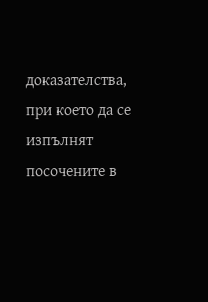доказателства, при което да се изпълнят посочените в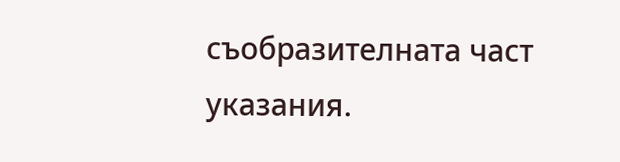съобразителната част указания.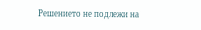Решението не подлежи на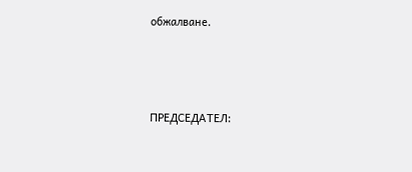обжалване.





ПРЕДСЕДАТЕЛ: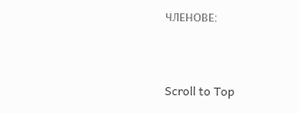ЧЛЕНОВЕ:


Scroll to Top